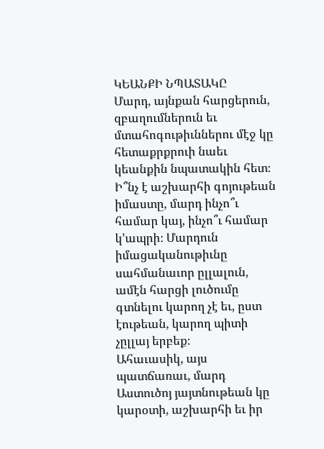ԿԵԱՆՔԻ ՆՊԱՏԱԿԸ
Մարդ, այնքան հարցերուն, զբաղումներուն եւ մտահոգութիւններու մէջ կը հետաքրքրուի նաեւ կեանքին նպատակին հետ։ Ի՞նչ է աշխարհի գոյութեան իմաստը, մարդ ինչո՞ւ համար կայ, ինչո՞ւ համար կ՚ապրի։ Մարդուն իմացականութիւնը սահմանաւոր ըլլալուն, ամէն հարցի լուծումը գտնելու կարող չէ եւ, ըստ էութեան, կարող պիտի չըլլայ երբեք։
Ահաւասիկ, այս պատճառաւ, մարդ Աստուծոյ յայտնութեան կը կարօտի, աշխարհի եւ իր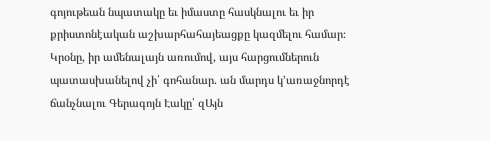գոյութեան նպատակը եւ իմաստը հասկնալու եւ իր քրիստոնէական աշխարհահայեացքը կազմելու համար։
Կրօնը, իր ամենալայն առումով, այս հարցումներուն պատասխանելով չի՛ գոհանար. ան մարդս կ՚առաջնորդէ ճանչնալու Գերագոյն Էակը՝ զԱյն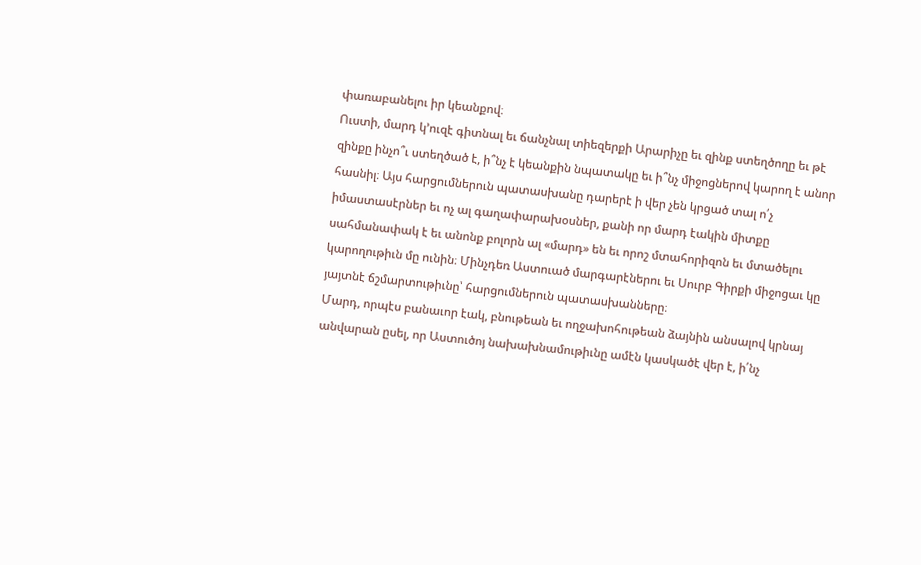փառաբանելու իր կեանքով։
Ուստի, մարդ կ՚ուզէ գիտնալ եւ ճանչնալ տիեզերքի Արարիչը եւ զինք ստեղծողը եւ թէ զինքը ինչո՞ւ ստեղծած է, ի՞նչ է կեանքին նպատակը եւ ի՞նչ միջոցներով կարող է անոր հասնիլ։ Այս հարցումներուն պատասխանը դարերէ ի վեր չեն կրցած տալ ո՛չ իմաստասէրներ եւ ոչ ալ գաղափարախօսներ, քանի որ մարդ էակին միտքը սահմանափակ է եւ անոնք բոլորն ալ «մարդ» են եւ որոշ մտահորիզոն եւ մտածելու կարողութիւն մը ունին։ Մինչդեռ Աստուած մարգարէներու եւ Սուրբ Գիրքի միջոցաւ կը յայտնէ ճշմարտութիւնը՝ հարցումներուն պատասխանները։
Մարդ, որպէս բանաւոր էակ, բնութեան եւ ողջախոհութեան ձայնին անսալով կրնայ անվարան ըսել, որ Աստուծոյ նախախնամութիւնը ամէն կասկածէ վեր է, ի՛նչ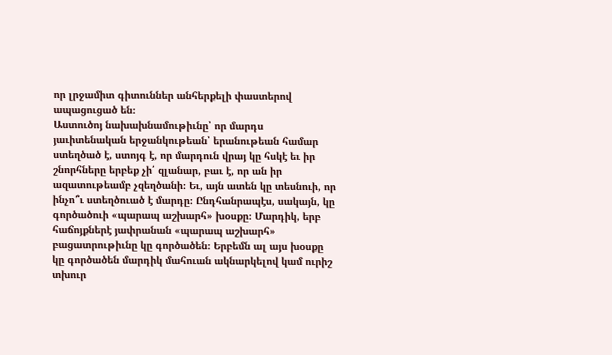որ լրջամիտ գիտուններ անհերքելի փաստերով ապացուցած են։
Աստուծոյ նախախնամութիւնը՝ որ մարդս յաւիտենական երջանկութեան՝ երանութեան համար ստեղծած է, ստոյգ է, որ մարդուն վրայ կը հսկէ եւ իր շնորհները երբեք չի՛ զլանար, բաւ է, որ ան իր ազատութեամբ չզեղծանի։ Եւ, այն ատեն կը տեսնուի, որ ինչո՞ւ ստեղծուած է մարդը։ Ընդհանրապէս, սակայն, կը գործածուի «պարապ աշխարհ» խօսքը։ Մարդիկ, երբ հաճոյքներէ յափրանան «պարապ աշխարհ» բացատրութիւնը կը գործածեն։ Երբեմն ալ այս խօսքը կը գործածեն մարդիկ մահուան ակնարկելով կամ ուրիշ տխուր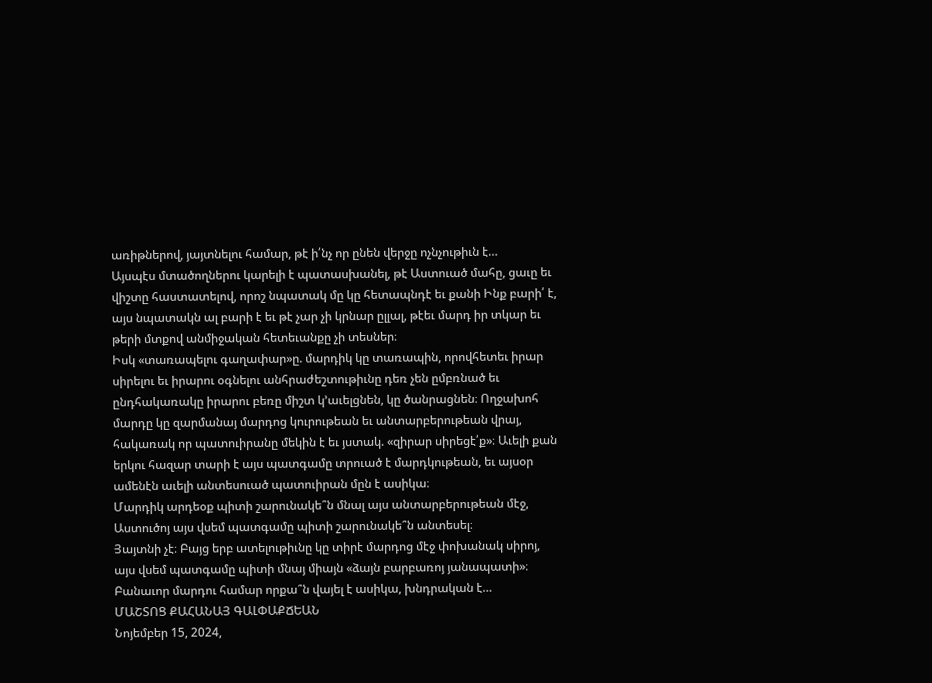առիթներով, յայտնելու համար, թէ ի՛նչ որ ընեն վերջը ոչնչութիւն է…
Այսպէս մտածողներու կարելի է պատասխանել, թէ Աստուած մահը, ցաւը եւ վիշտը հաստատելով, որոշ նպատակ մը կը հետապնդէ եւ քանի Ինք բարի՛ է, այս նպատակն ալ բարի է եւ թէ չար չի կրնար ըլլալ, թէեւ մարդ իր տկար եւ թերի մտքով անմիջական հետեւանքը չի տեսներ։
Իսկ «տառապելու գաղափար»ը. մարդիկ կը տառապին, որովհետեւ իրար սիրելու եւ իրարու օգնելու անհրաժեշտութիւնը դեռ չեն ըմբռնած եւ ընդհակառակը իրարու բեռը միշտ կ՚աւելցնեն, կը ծանրացնեն։ Ողջախոհ մարդը կը զարմանայ մարդոց կուրութեան եւ անտարբերութեան վրայ, հակառակ որ պատուիրանը մեկին է եւ յստակ. «զիրար սիրեցէ՛ք»։ Աւելի քան երկու հազար տարի է այս պատգամը տրուած է մարդկութեան, եւ այսօր ամենէն աւելի անտեսուած պատուիրան մըն է ասիկա։
Մարդիկ արդեօք պիտի շարունակե՞ն մնալ այս անտարբերութեան մէջ, Աստուծոյ այս վսեմ պատգամը պիտի շարունակե՞ն անտեսել։
Յայտնի չէ։ Բայց երբ ատելութիւնը կը տիրէ մարդոց մէջ փոխանակ սիրոյ, այս վսեմ պատգամը պիտի մնայ միայն «ձայն բարբառոյ յանապատի»։
Բանաւոր մարդու համար որքա՞ն վայել է ասիկա, խնդրական է…
ՄԱՇՏՈՑ ՔԱՀԱՆԱՅ ԳԱԼՓԱՔՃԵԱՆ
Նոյեմբեր 15, 2024,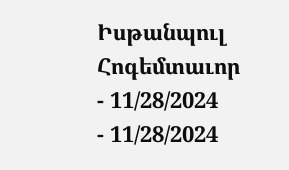Իսթանպուլ
Հոգեմտաւոր
- 11/28/2024
- 11/28/2024